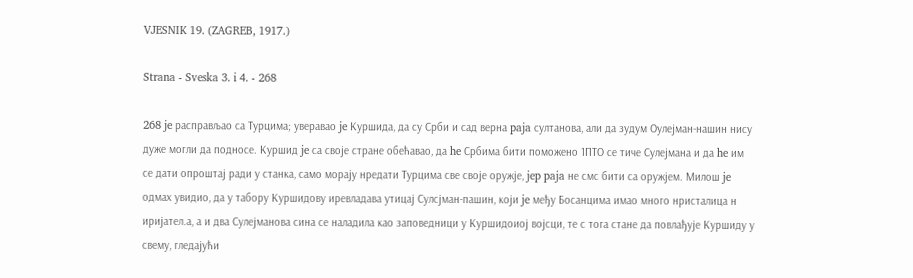VJESNIK 19. (ZAGREB, 1917.)

Strana - Sveska 3. i 4. - 268

268 je расправљао са Турцима; уверавао je Куршида, да су Срби и сад верна paja султанова, али да зудум Оулејман-нашин нису дуже могли да подносе. Куршид je са своје стране обећавао, да he Србима бити поможено 1ПТО се тиче Сулејмана и да he им се дати опроштај ради у станка, само морају нредати Турцима све своје оружје, jep paja не смс бити са оружјем. Милош je одмах увидио, да у табору Куршидову иревладава утицај Сулсјман-пашин, који je међу Босанцима имао много нристалица н иријател.а, а и два Сулејманова сина се наладила као заповедници у Куршидоиој војсци, те с тога стане да повлађује Куршиду у свему, гледајући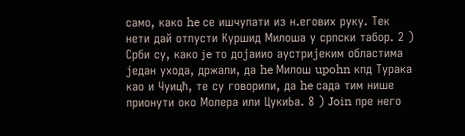само, како he се ишчупати из н.егових руку. Тек нети дай отпусти Куршид Милоша у српски табор. 2 ) Срби су, како je то дојаиио аустријеким областима један ухода, држали, да he Милош upohn кпд Турака као и Чуицћ, те су говорили, да he сада тим нише прионути око Молера или ЦукиЬа. 8 ) Join пре него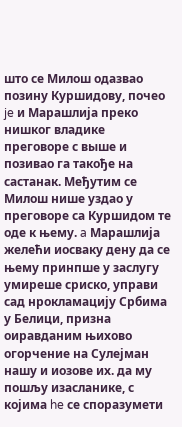што се Милош одазвао позину Куршидову, почео je и Марашлија преко нишког владике преговоре с выше и позивао га такође на састанак. Међутим се Милош нише уздао у преговоре са Куршидом те оде к њему. a Марашлија желећи иосваку дену да се њему принпше у заслугу умиреше сриско, управи сад нрокламацију Србима у Белици, призна оиравданим њихово огорчение на Сулејман нашу и иозове их. да му пошљу изасланике, с којима he се споразумети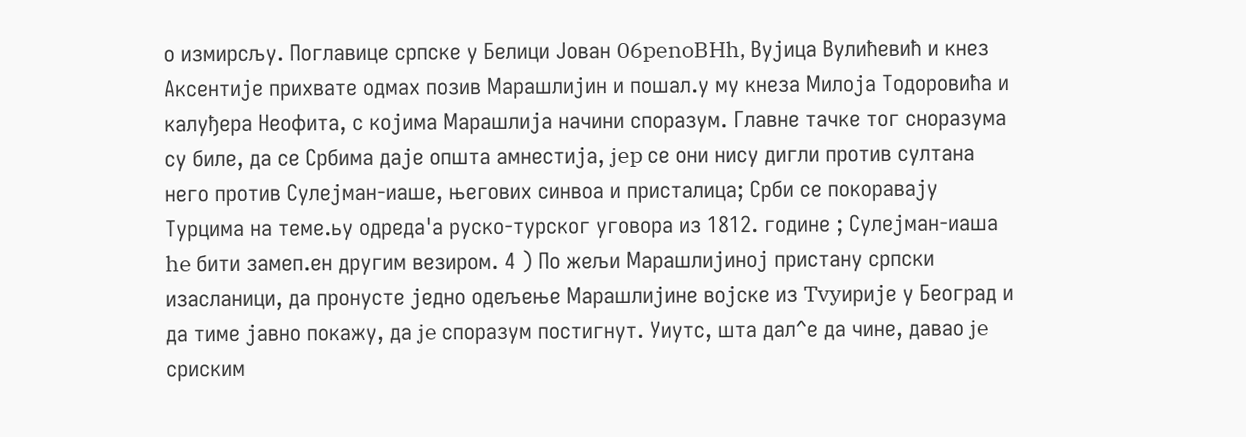о измирсљу. Поглавице српске у Белици Јован 06penoBHh, Вујица Вулићевић и кнез Аксентије прихвате одмах позив Марашлијин и пошал.у му кнеза Милоја Тодоровића и калуђера Неофита, с којима Марашлија начини споразум. Главне тачке тог сноразума су биле, да се Србима даје општа амнестија, jep се они нису дигли против султана него против Сулејман-иаше, његових синвоа и присталица; Срби се покоравају Турцима на теме.ьу одреда'а руско-турског уговора из 1812. године ; Сулејман-иаша he бити замеп.ен другим везиром. 4 ) По жељи Марашлијиној пристану српски изасланици, да пронусте једно одељење Марашлијине војске из Tvyирије у Београд и да тиме јавно покажу, да je споразум постигнут. Уиутс, шта дал^е да чине, давао je сриским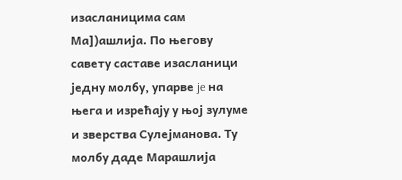изасланицима сам Ма])ашлија. По његову савету саставе изасланици једну молбу, упарве je на њега и изрећају у њој зулуме и зверства Сулејманова. Ту молбу даде Марашлија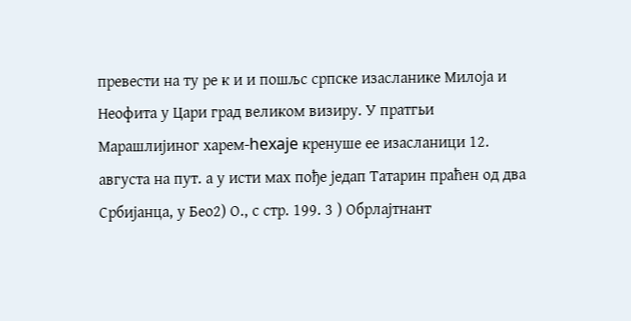превести на ту ре к и и пошљс српске изасланике Милоја и Неофита у Цари град великом визиру. У пратгьи Марашлијиног харем-hexaje кренуше ее изасланици 12. августа на пут. а у исти мах пође једап Татарин праћен од два Србијанца, у Бео2) О., с стр. 199. 3 ) Обрлајтнант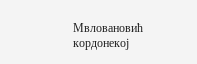Мвловановић кордонекој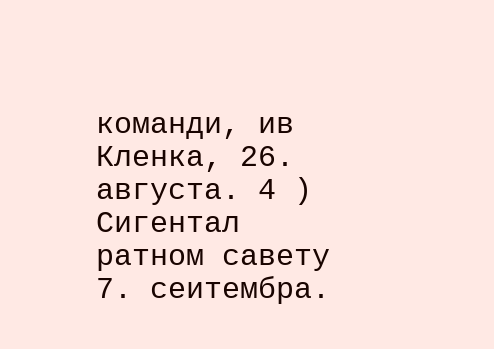команди, ив Кленка, 26. августа. 4 ) Сигентал ратном савету 7. сеитембра.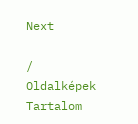Next

/
Oldalképek
Tartalom